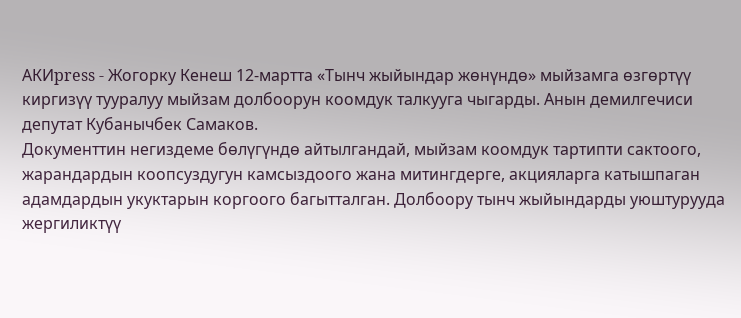АКИpress - Жогорку Кенеш 12-мартта «Тынч жыйындар жөнүндө» мыйзамга өзгөртүү киргизүү тууралуу мыйзам долбоорун коомдук талкууга чыгарды. Анын демилгечиси депутат Кубанычбек Самаков.
Документтин негиздеме бөлүгүндө айтылгандай, мыйзам коомдук тартипти сактоого, жарандардын коопсуздугун камсыздоого жана митингдерге, акцияларга катышпаган адамдардын укуктарын коргоого багытталган. Долбоору тынч жыйындарды уюштурууда жергиликтүү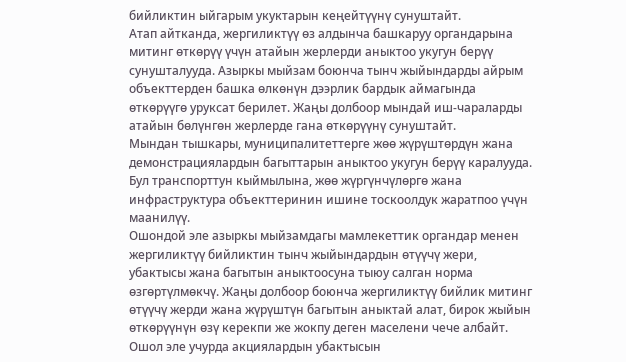бийликтин ыйгарым укуктарын кеңейтүүнү сунуштайт.
Атап айтканда, жергиликтүү өз алдынча башкаруу органдарына митинг өткөрүү үчүн атайын жерлерди аныктоо укугун берүү сунушталууда. Азыркы мыйзам боюнча тынч жыйындарды айрым объекттерден башка өлкөнүн дээрлик бардык аймагында өткөрүүгө уруксат берилет. Жаңы долбоор мындай иш-чараларды атайын бөлүнгөн жерлерде гана өткөрүүнү сунуштайт.
Мындан тышкары, муниципалитеттерге жөө жүрүштөрдүн жана демонстрациялардын багыттарын аныктоо укугун берүү каралууда. Бул транспорттун кыймылына, жөө жүргүнчүлөргө жана инфраструктура объекттеринин ишине тоскоолдук жаратпоо үчүн маанилүү.
Ошондой эле азыркы мыйзамдагы мамлекеттик органдар менен жергиликтүү бийликтин тынч жыйындардын өтүүчү жери, убактысы жана багытын аныктоосуна тыюу салган норма өзгөртүлмөкчү. Жаңы долбоор боюнча жергиликтүү бийлик митинг өтүүчү жерди жана жүрүштүн багытын аныктай алат, бирок жыйын өткөрүүнүн өзү керекпи же жокпу деген маселени чече албайт.
Ошол эле учурда акциялардын убактысын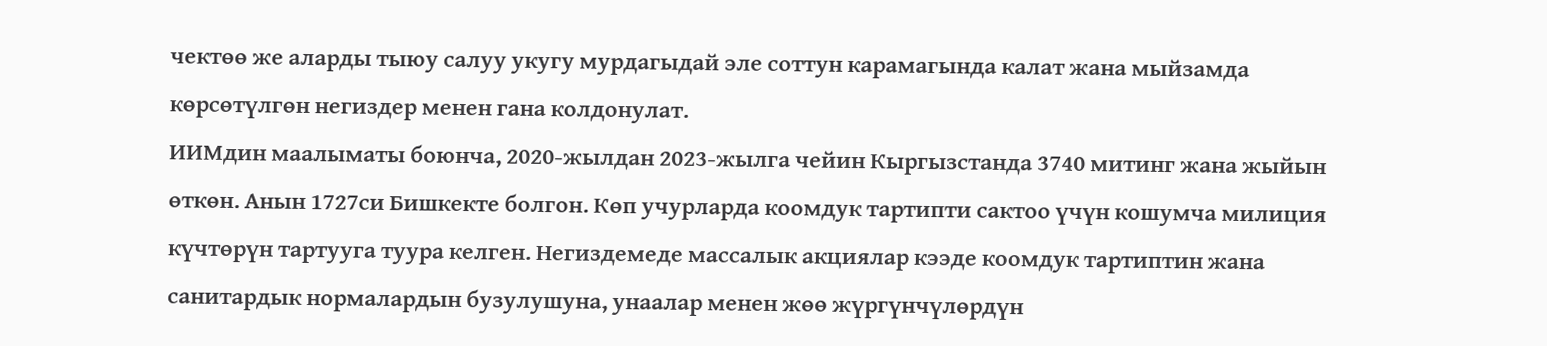чектөө же аларды тыюу салуу укугу мурдагыдай эле соттун карамагында калат жана мыйзамда көрсөтүлгөн негиздер менен гана колдонулат.
ИИМдин маалыматы боюнча, 2020-жылдан 2023-жылга чейин Кыргызстанда 3740 митинг жана жыйын өткөн. Анын 1727си Бишкекте болгон. Көп учурларда коомдук тартипти сактоо үчүн кошумча милиция күчтөрүн тартууга туура келген. Негиздемеде массалык акциялар кээде коомдук тартиптин жана санитардык нормалардын бузулушуна, унаалар менен жөө жүргүнчүлөрдүн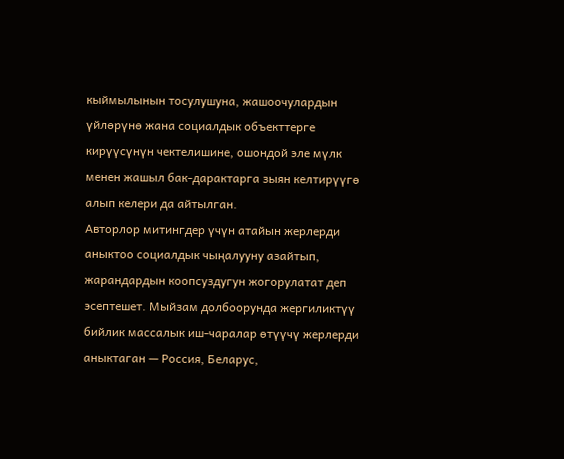кыймылынын тосулушуна, жашоочулардын үйлөрүнө жана социалдык объекттерге кирүүсүнүн чектелишине, ошондой эле мүлк менен жашыл бак-дарактарга зыян келтирүүгө алып келери да айтылган.
Авторлор митингдер үчүн атайын жерлерди аныктоо социалдык чыңалууну азайтып, жарандардын коопсуздугун жогорулатат деп эсептешет. Мыйзам долбоорунда жергиликтүү бийлик массалык иш-чаралар өтүүчү жерлерди аныктаган — Россия, Беларус,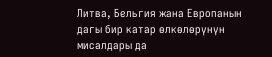Литва, Бельгия жана Европанын дагы бир катар өлкөлөрүнүн мисалдары да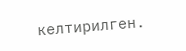келтирилген.